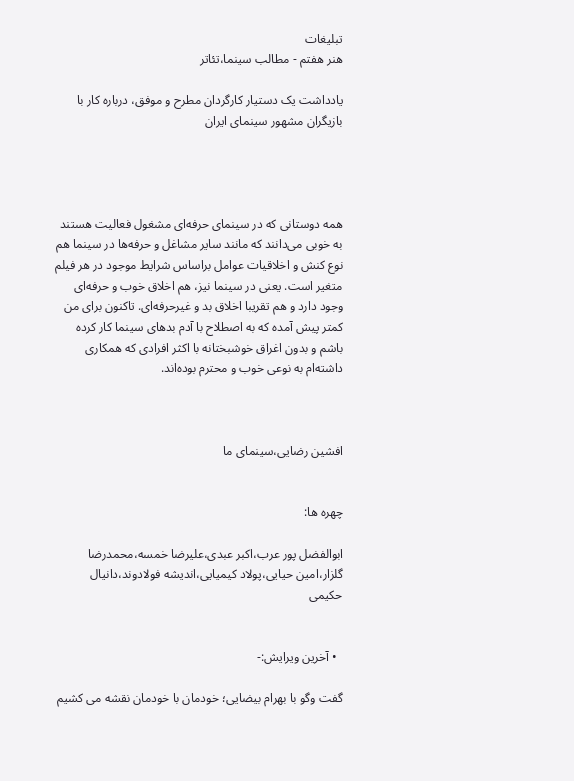تبلیغات
هنر هفتم - مطالب سینما،تئاتر

یادداشت یک دستیار کارگردان مطرح و موفق، درباره کار با بازیگران مشهور سینمای ایران




همه دوستانی كه در سینمای حرفه‌ای مشغول فعالیت هستند به خوبی می‌دانند كه مانند سایر مشاغل و حرفه‌ها در سینما هم نوع كنش و اخلاقیات عوامل براساس شرایط موجود در هر فیلم متغیر است. یعنی در سینما نیز، هم اخلاق خوب و حرفه‌ای وجود دارد و هم تقریبا اخلاق بد و غیرحرفه‌ای. تاكنون برای من كمتر پیش آمده كه به اصطلاح با آدم بدهای سینما كار كرده باشم و بدون اغراق خوشبختانه با اكثر افرادی كه همكاری داشته‌ام به نوعی خوب و محترم بوده‌اند.



افشین رضایی،سینمای ما


چهره ها:

ابوالفضل پور عرب،اكبر عبدی،علیرضا خمسه،محمدرضا گلزار،امین حیایی،پولاد كیمیایی،اندیشه فولادوند،دانیال حكیمی


  • آخرین ویرایش:-

گفت وگو با بهرام بیضایی؛ خودمان با خودمان نقشه می کشیم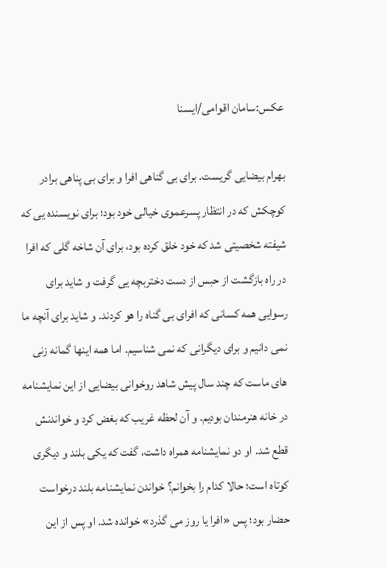عکس:سامان اقوامی/ایسنا

بهرام بیضایی گریست. برای بی گناهی افرا و برای بی پناهی برادر کوچکش که در انتظار پسرعموی خیالی خود بود؛ برای نویسنده یی که شیفته شخصیتی شد که خود خلق کرده بود، برای آن شاخه گلی که افرا در راه بازگشت از حبس از دست دختربچه یی گرفت و شاید برای رسوایی همه کسانی که افرای بی گناه را هو کردند. و شاید برای آنچه ما نمی دانیم و برای دیگرانی که نمی شناسیم. اما همه اینها گمانه زنی های ماست که چند سال پیش شاهد روخوانی بیضایی از این نمایشنامه در خانه هنرمندان بودیم. و آن لحظه غریب که بغض کرد و خواندنش قطع شد. او دو نمایشنامه همراه داشت، گفت که یکی بلند و دیگری کوتاه است؛ حالا کدام را بخوانم؟ خواندن نمایشنامه بلند درخواست حضار بود؛ پس «افرا یا روز می گذرد» خوانده شد. او پس از این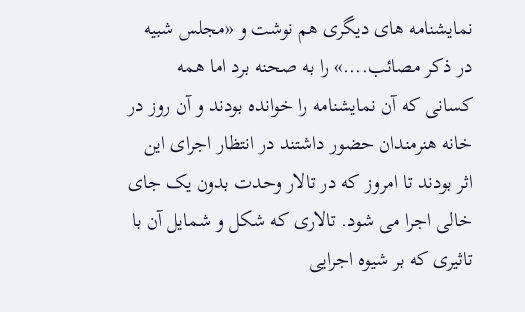نمایشنامه های دیگری هم نوشت و «مجلس شبیه در ذکر مصائب....» را به صحنه برد اما همه کسانی که آن نمایشنامه را خوانده بودند و آن روز در خانه هنرمندان حضور داشتند در انتظار اجرای این اثر بودند تا امروز که در تالار وحدت بدون یک جای خالی اجرا می شود. تالاری که شکل و شمایل آن با تاثیری که بر شیوه اجرایی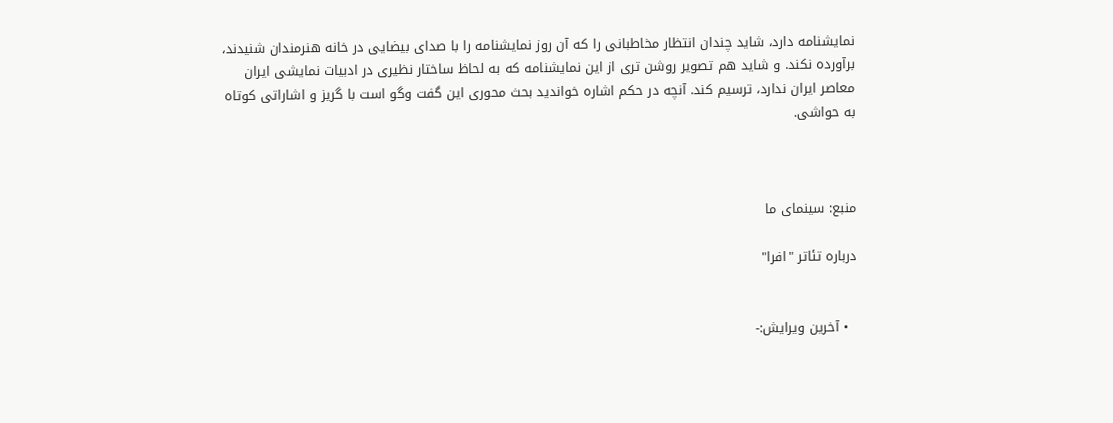نمایشنامه دارد، شاید چندان انتظار مخاطبانی را که آن روز نمایشنامه را با صدای بیضایی در خانه هنرمندان شنیدند، برآورده نکند. و شاید هم تصویر روشن تری از این نمایشنامه که به لحاظ ساختار نظیری در ادبیات نمایشی ایران معاصر ایران ندارد، ترسیم کند. آنچه در حکم اشاره خواندید بحث محوری این گفت وگو است با گریز و اشاراتی کوتاه به حواشی.



منبع: سینمای ما

درباره تئاتر "افرا"


  • آخرین ویرایش:-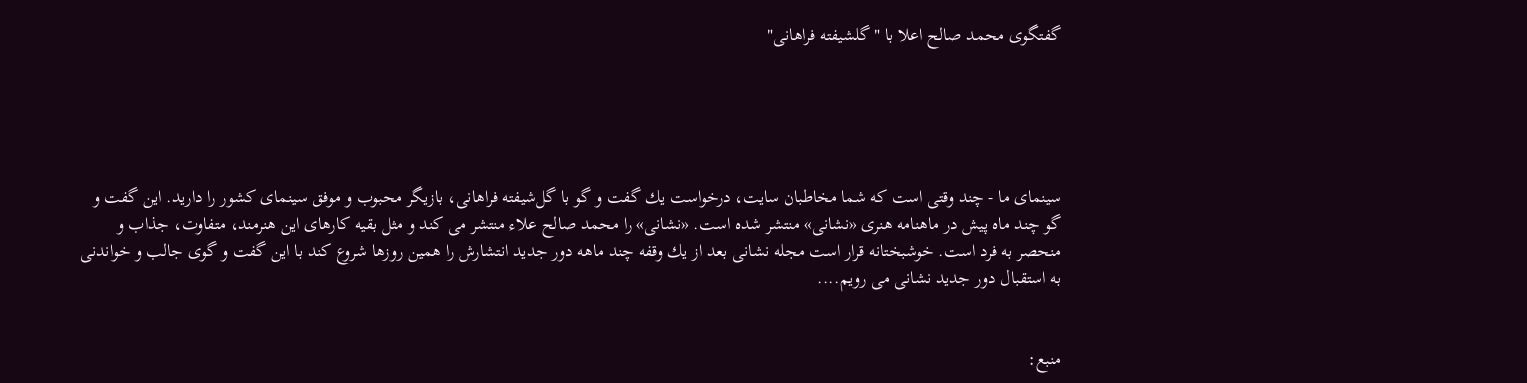گفتگوی محمد صالح اعلا با "گلشیفته فراهانی"





سینمای ما - چند وقتی است كه شما مخاطبان سایت، درخواست یك گفت و گو با گل‌شیفته فراهانی، بازیگر محبوب و موفق سینمای كشور را دارید. این گفت و گو چند ماه پیش در ماهنامه هنری «نشانی» منتشر شده است. «نشانی» را محمد صالح علاء منتشر می كند و مثل بقیه كارهای این هنرمند، متفاوت، جذاب و منحصر به فرد است. خوشبختانه قرار است مجله نشانی بعد از یك وقفه چند ماهه دور جدید انتشارش را همین روزها شروع كند با این گفت و گوی جالب و خواندنی به استقبال دور جدید نشانی می رویم....


منبع: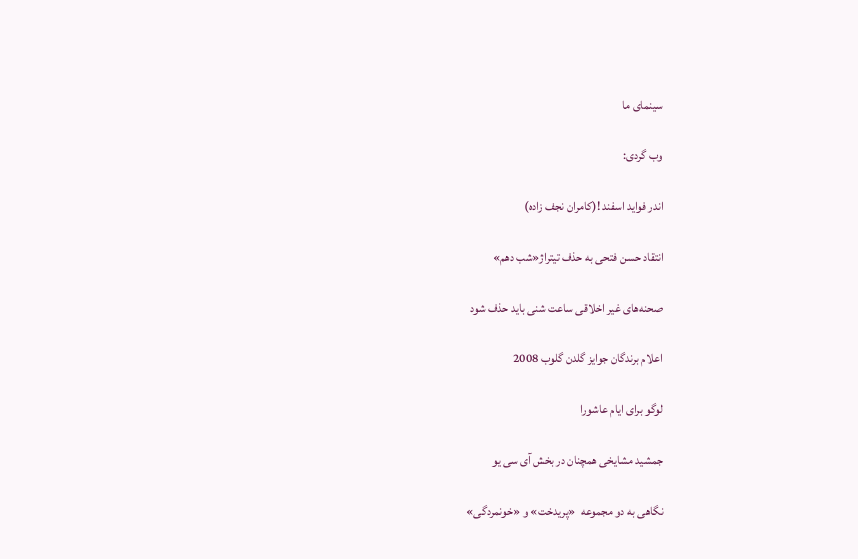سینمای ما

وب گردی:

اندر فواید اسفند !(کامران نجف زاده)

انتقاد حسن فتحی به حذف تیتراژ«شب دهم»

صحنه‌های غیر اخلاقی ساعت شنی باید حذف شود

اعلام برندگان جوایز گلدن گلوب 2008

لوگو برای ایام عاشورا

جمشید مشایخی همچنان در بخش آی سی یو

نگاهی به دو مجموعه  «پریدخت» و «خونمردگی»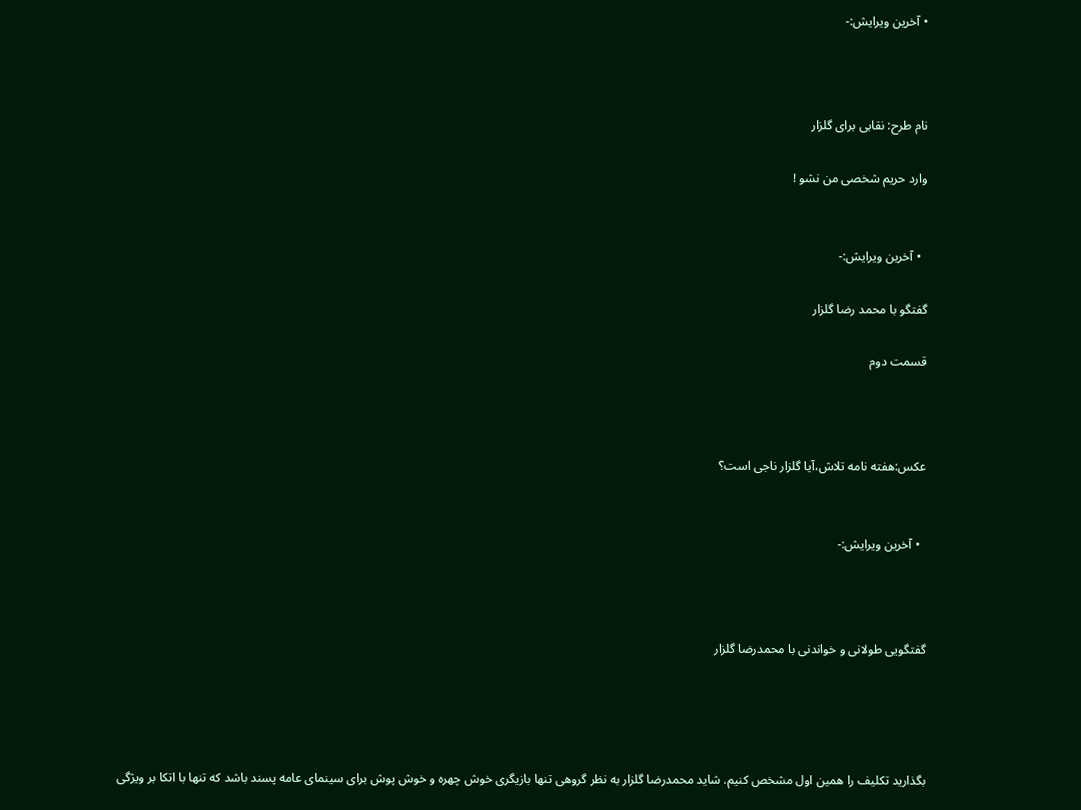• آخرین ویرایش:-



نام طرح: نقابی برای گلزار

وارد حریم شخصی من نشو !


  • آخرین ویرایش:-

گفتگو با محمد رضا گلزار

قسمت دوم



عکس:هفته نامه تلاش،آیا گلزار ناجی است؟


  • آخرین ویرایش:-



گفتگویی طولانی و خواندنی با محمدرضا گلزار




بگذارید تکلیف را همین اول مشخص کنیم. شاید محمدرضا گلزار به نظر گروهی تنها بازیگری خوش چهره و خوش پوش برای سینمای عامه پسند باشد که تنها با اتکا بر ویژگی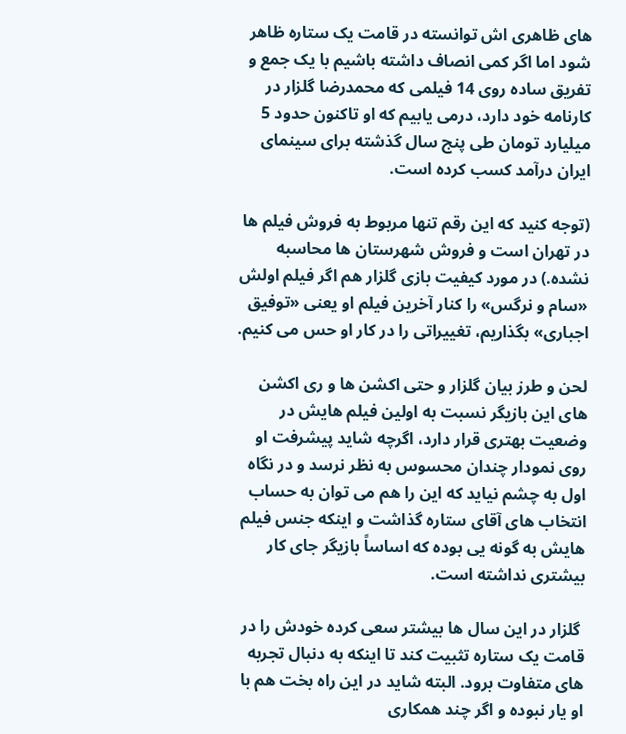های ظاهری اش توانسته در قامت یک ستاره ظاهر شود اما اگر کمی انصاف داشته باشیم با یک جمع و تفریق ساده روی 14 فیلمی که محمدرضا گلزار در کارنامه خود دارد، درمی یابیم که او تاکنون حدود 5 میلیارد تومان طی پنج سال گذشته برای سینمای ایران درآمد کسب کرده است.

(توجه کنید که این رقم تنها مربوط به فروش فیلم ها در تهران است و فروش شهرستان ها محاسبه نشده.) در مورد کیفیت بازی گلزار هم اگر فیلم اولش «سام و نرگس» را کنار آخرین فیلم او یعنی «توفیق اجباری» بگذاریم، تغییراتی را در کار او حس می کنیم.

لحن و طرز بیان گلزار و حتی اکشن ها و ری اکشن های این بازیگر نسبت به اولین فیلم هایش در وضعیت بهتری قرار دارد، اگرچه شاید پیشرفت او روی نمودار چندان محسوس به نظر نرسد و در نگاه اول به چشم نیاید که این را هم می توان به حساب انتخاب های آقای ستاره گذاشت و اینکه جنس فیلم هایش به گونه یی بوده که اساساً بازیگر جای کار بیشتری نداشته است.

 گلزار در این سال ها بیشتر سعی کرده خودش را در قامت یک ستاره تثبیت کند تا اینکه به دنبال تجربه های متفاوت برود. البته شاید در این راه بخت هم با او یار نبوده و اگر چند همکاری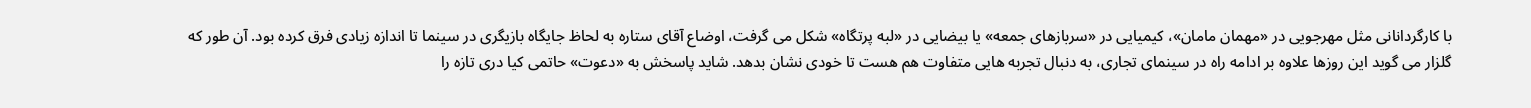با کارگردانانی مثل مهرجویی در «مهمان مامان»، کیمیایی در «سربازهای جمعه» یا بیضایی در «لبه پرتگاه» شکل می گرفت، اوضاع آقای ستاره به لحاظ جایگاه بازیگری در سینما تا اندازه زیادی فرق کرده بود. آن طور که گلزار می گوید این روزها علاوه بر ادامه راه در سینمای تجاری، به دنبال تجربه هایی متفاوت هم هست تا خودی نشان بدهد. شاید پاسخش به «دعوت» حاتمی کیا دری تازه را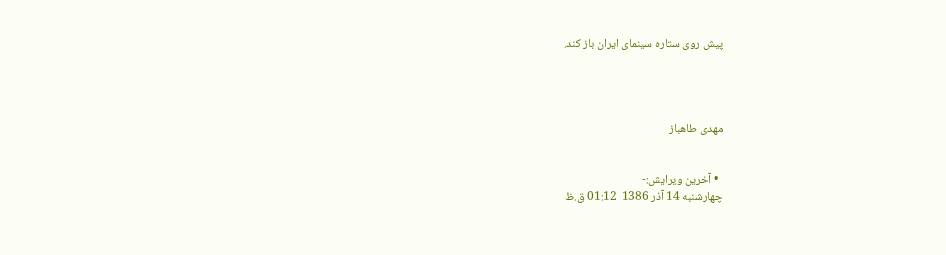پیش روی ستاره سینمای ایران باز کند.




مهدی طاهباز


  • آخرین ویرایش:-
چهارشنبه 14 آذر 1386  01:12 ق.ظ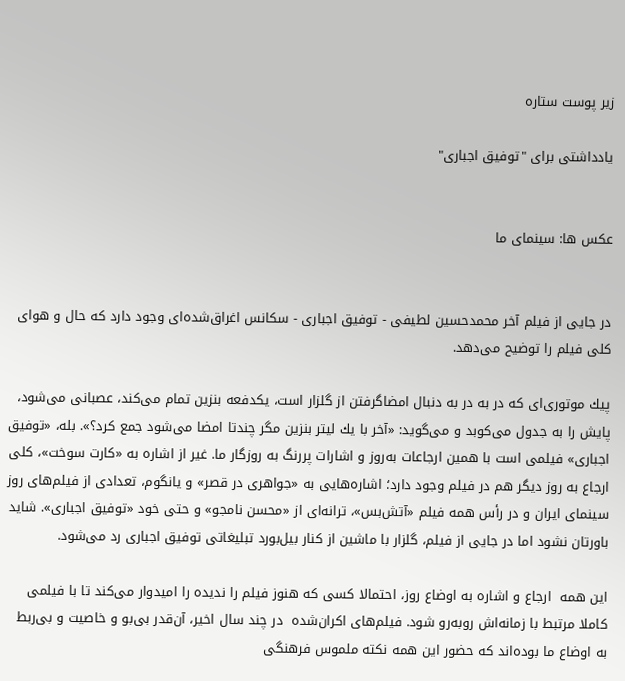زیر پوست ستاره

یادداشتی برای "توفیق اجباری"


عکس ها: سینمای ما


در جایی از فیلم آخر محمدحسین لطیفی - توفیق اجباری - سكانس اغراق‌شده‌ای وجود دارد كه حال و هوای كلی فیلم را توضیح می‌دهد.

پیك موتوری‌ای كه در به در به دنبال امضاگرفتن از گلزار است،‌ یكدفعه بنزین تمام می‌كند، عصبانی می‌شود، پایش را به جدول می‌كوبد و می‌گوید: «آخر با یك لیتر بنزین مگر چندتا امضا می‌شود جمع كرد؟». بله، «توفیق اجباری» فیلمی است با همین ارجاعات به‌روز و اشارات پررنگ به روزگار ما. غیر از اشاره به «كارت سوخت»، كلی ارجاع به روز دیگر هم در فیلم وجود دارد؛ اشاره‌هایی به «جواهری در قصر» و یانگوم، تعدادی از فیلم‌های روز سینمای ایران و در رأس همه فیلم «آتش‌بس»، ترانه‌ای از «محسن نامجو» و حتی خود «توفیق اجباری». شاید باورتان نشود اما در جایی از فیلم، گلزار با ماشین از كنار بیل‌بورد تبلیغاتی توفیق اجباری رد می‌شود.

این همه  ارجاع و اشاره به اوضاع روز، احتمالا كسی كه هنوز فیلم را ندیده را امیدوار می‌كند تا با فیلمی كاملا مرتبط با زمانه‌اش روبه‌رو شود. فیلم‌های اكران‌شده  در چند سال اخیر، آن‌قدر بی‌بو و خاصیت و بی‌ربط به اوضاع‌ ما بوده‌اند كه حضور این همه نكته ملموس فرهنگی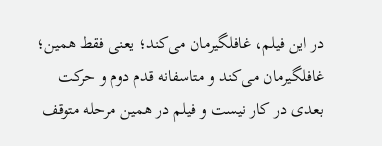در این فیلم، غافلگیرمان می‌كند؛ یعنی فقط همین؛ غافلگیرمان می‌كند و متاسفانه قدم دوم و حركت بعدی در كار نیست و فیلم در همین مرحله متوقف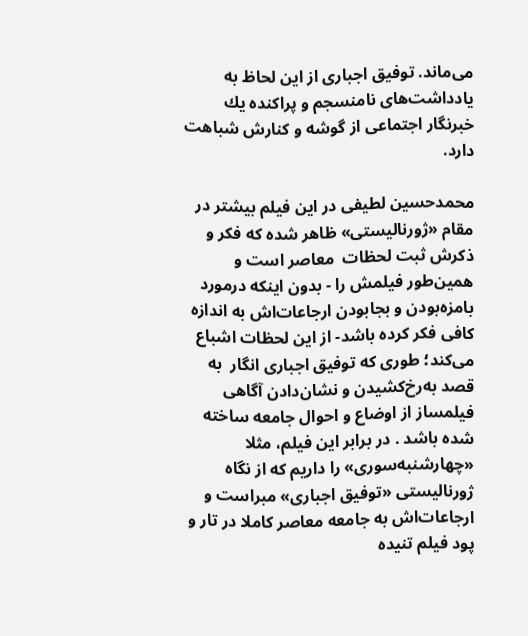می‌ماند. توفیق اجباری از این لحاظ به یادداشت‌های نامنسجم و پراكنده یك خبرنگار اجتماعی از گوشه و كنارش شباهت دارد.

محمدحسین لطیفی در این فیلم بیشتر در مقام «ژورنالیستی» ظاهر شده كه فكر و ذكرش ثبت لحظات  معاصر است و همین‌طور فیلمش را - بدون اینكه درمورد بامزه‌بودن و بجابودن ارجاعات‌اش به اندازه كافی فكر كرده باشد- از این لحظات اشباع می‌كند؛ طوری كه توفیق اجباری انگار  به قصد به‌رخ‌كشیدن و نشان‌دادن آگاهی فیلمساز از اوضاع و احوال جامعه ساخته شده باشد . در برابر این فیلم، مثلا «چهارشنبه‌سوری» را داریم كه از نگاه ژورنالیستی «توفیق اجباری» مبراست و ارجاعات‌اش به جامعه معاصر كاملا در تار و پود فیلم تنیده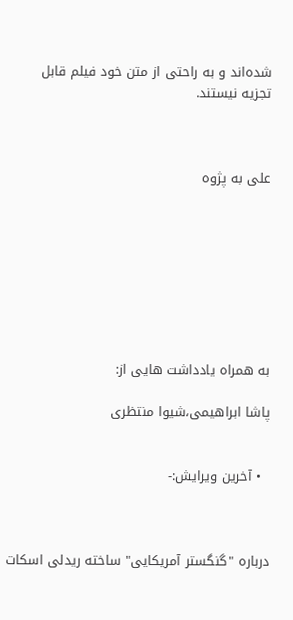شده‌اند و به راحتی از متن خود فیلم قابل تجزیه نیستند.



علی به پژوه








به همراه یادداشت هایی از:

پاشا ابراهیمی،شیوا منتظری


  • آخرین ویرایش:-



درباره "گنگستر آمریکایی" ساخته ریدلی اسکات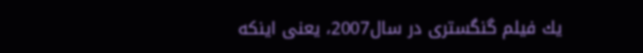یك فیلم گنگستری در سال2007، یعنی اینكه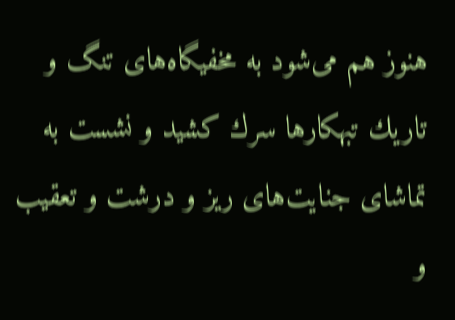هنوز هم می‌شود به مخفیگاه‌های تنگ و تاریك تبهكارها سرك كشید و نشست به تماشای جنایت‌های ریز و درشت و تعقیب و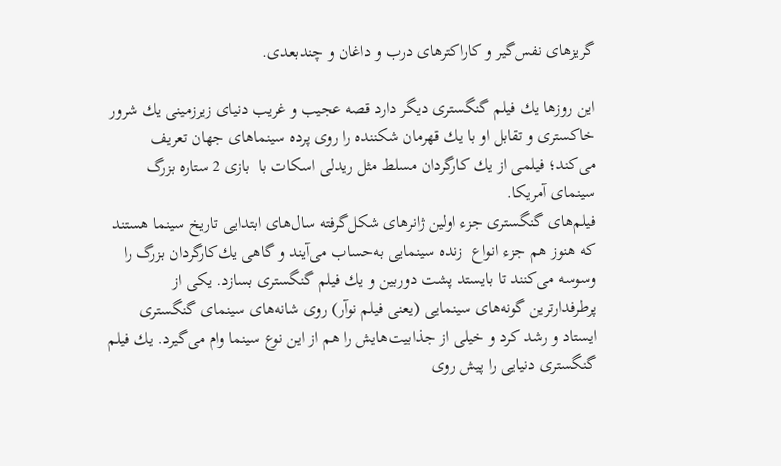گریزهای نفس‌گیر و كاراكترهای درب و داغان و چندبعدی.

این روزها یك فیلم گنگستری دیگر دارد قصه‌ عجیب و غریب دنیای زیرزمینی یك شرور خاكستری و تقابل او با یك قهرمان شكننده را روی پرده‌ سینماهای جهان تعریف می‌كند؛ فیلمی از یك كارگردان مسلط مثل ریدلی اسكات با  بازی 2 ستاره بزرگ سینمای آمریكا.
فیلم‌های گنگستری جزء اولین ژانرهای شكل‌گرفته‌ سال‌های ابتدایی تاریخ سینما هستند كه هنوز هم جزء انواع  زنده‌ سینمایی به‌حساب می‌آیند و گاهی یك‌كارگردان بزرگ را وسوسه می‌كنند تا بایستد پشت دوربین و یك فیلم گنگستری بسازد. یكی از پرطرفدارترین گونه‌های سینمایی (یعنی فیلم نوآر) روی شانه‌های سینمای گنگستری ایستاد و رشد كرد و خیلی از جذابیت‌هایش را هم از این نوع سینما وام می‌گیرد. یك فیلم گنگستری دنیایی را پیش روی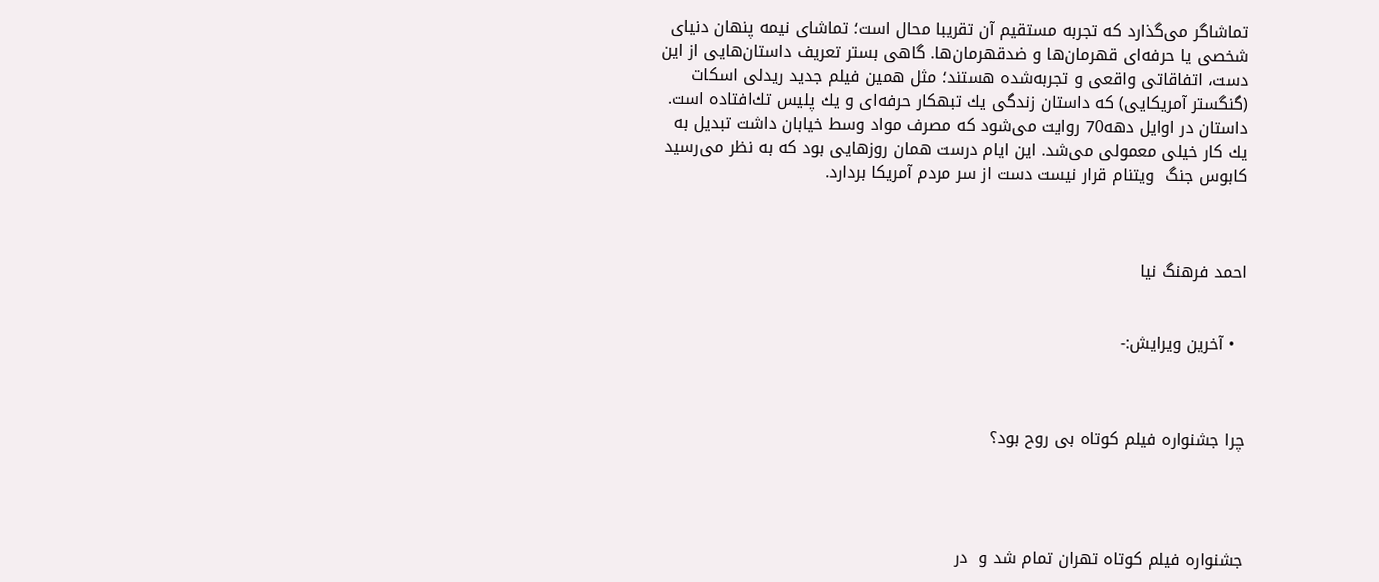تماشاگر می‌گذارد كه تجربه‌ مستقیم آن تقریبا محال است؛ تماشای نیمه‌ پنهان دنیای شخصی یا حرفه‌ای قهرمان‌ها و ضدقهرمان‌ها. گاهی بستر تعریف داستان‌هایی از این دست، اتفاقاتی واقعی و تجربه‌شده هستند؛ مثل همین فیلم جدید ریدلی اسكات (گنگستر آمریكایی) كه داستان‌ زندگی یك تبهكار حرفه‌ای و یك پلیس تك‌افتاده است. داستان در اوایل دهه70 روایت می‌شود كه مصرف مواد وسط خیابان داشت تبدیل به یك كار خیلی معمولی می‌شد. این ایام درست همان روزهایی بود كه به نظر می‌رسید كابوس جنگ  ویتنام قرار نیست دست از سر مردم آمریكا بردارد.



احمد فرهنگ نیا


  • آخرین ویرایش:-



چرا جشنواره فیلم کوتاه بی روح بود؟




جشنواره فیلم کوتاه تهران تمام شد و  در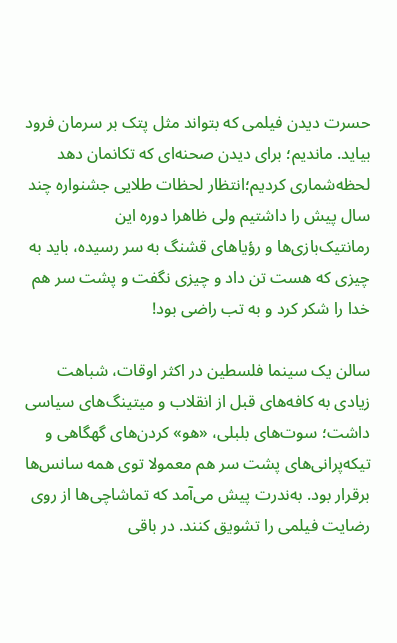حسرت دیدن فیلمی که بتواند مثل پتک بر سرمان فرود بیاید. ماندیم؛ برای دیدن صحنه‌ای که تکانمان دهد لحظه‌شماری كردیم؛انتظار لحظات طلایی جشنواره چند سال پیش را داشتیم ولی ظاهرا دوره این رمانتیک‌بازی‌ها و رؤیاهای قشنگ به سر رسیده، باید به چیزی که هست تن داد و چیزی نگفت و پشت سر هم خدا را شکر کرد و به تب راضی بود!

سالن یک سینما فلسطین در اکثر اوقات، شباهت زیادی به کافه‌های قبل از انقلاب و میتینگ‌های سیاسی داشت؛ سوت‌های بلبلی، «هو» كردن‌های گهگاهی و تیکه‌پرانی‌های پشت سر هم معمولا توی همه سانس‌ها برقرار بود. به‌ندرت پیش می‌آمد که تماشاچی‌ها از روی رضایت فیلمی را تشویق کنند. در باقی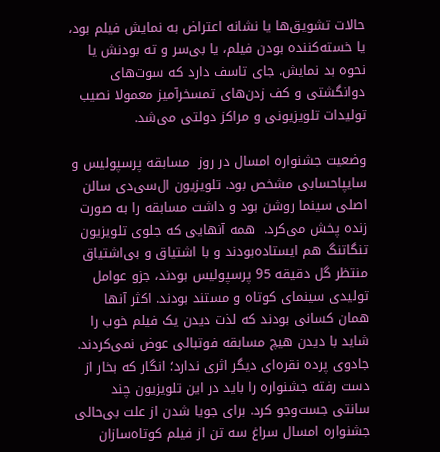حالات تشویق‌ها یا نشانه اعتراض به نمایش فیلم بود، یا خسته‌کننده بودن فیلم، یا بی‌سر و ته بودنش یا نحوه بد نمایش. جای تاسف دارد که سوت‌های دوانگشتی و کف زدن‌های تمسخرآمیز معمولا نصیب تولیدات تلویزیونی و مراکز دولتی می‌شد.

وضعیت جشنواره امسال در روز  مسابقه پرسپولیس و سایپاحسابی مشخص بود. تلویزیون ال‌سی‌دی سالن اصلی سینما روشن بود و داشت مسابقه را به صورت زنده پخش می‌کرد.  همه آنهایی که جلوی تلویزیون تنگاتنگ هم ایستاده‌بودند و با اشتیاق و بی‌اشتیاق منتظر گل دقیقه 95 پرسپولیس بودند، جزو عوامل تولیدی سینمای کوتاه و مستند بودند. اکثر آنها همان کسانی بودند که لذت دیدن یک فیلم خوب را شاید با دیدن هیچ مسابقه فوتبالی عوض نمی‌کردند. جادوی پرده نقره‌ای دیگر اثری ندارد؛ انگار که بخار از دست رفته جشنواره را باید در این تلویزیون چند سانتی جست‌وجو کرد. برای جویا شدن از علت بی‌حالی جشنواره امسال سراغ سه تن از فیلم كوتاه‌سازان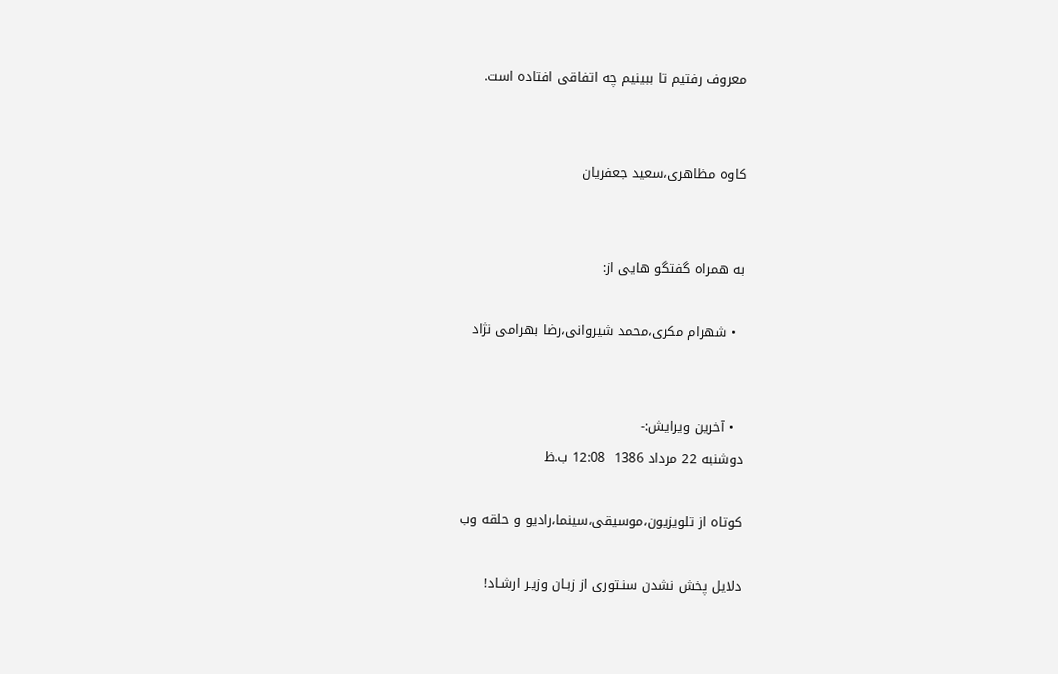معروف رفتیم تا ببینیم چه اتفاقی افتاده است.


کاوه مظاهری،سعید جعفریان


به همراه گفتگو هایی از:

  • شهرام مکری،محمد شیروانی،رضا بهرامی نژاد


  • آخرین ویرایش:-
دوشنبه 22 مرداد 1386  12:08 ب.ظ

كوتاه از تلویزیون،موسیقی،سینما،رادیو و حلقه وب

دلایل پخش نشدن سنـتوری از زبـان وزیـر ارشـاد!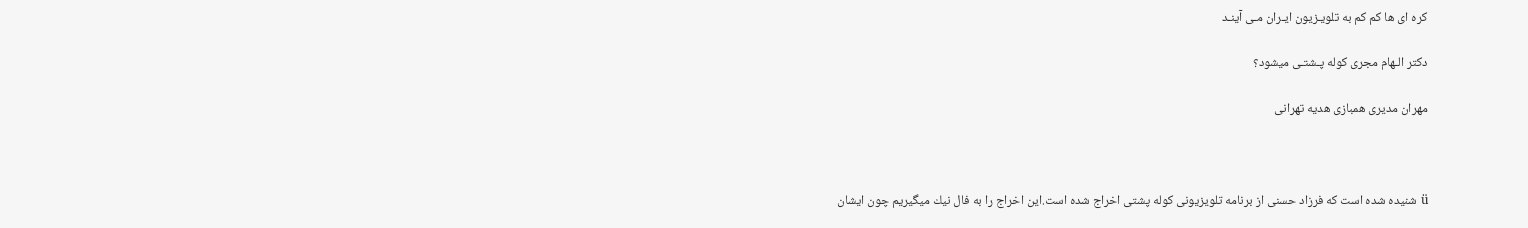كره ای ها كم كم به تلویـزیون ایـران مـی آینـد

دكتر الـهام مجری كوله پـشتـی میشود؟

مهران مدیری همبازی هدیه تهرانی



ü شنیده شده است كه فرزاد حسنی از برنامه تلویزیونی كوله پشتی اخراج شده است.این اخراج را به فال نیك میگیریم چون ایشان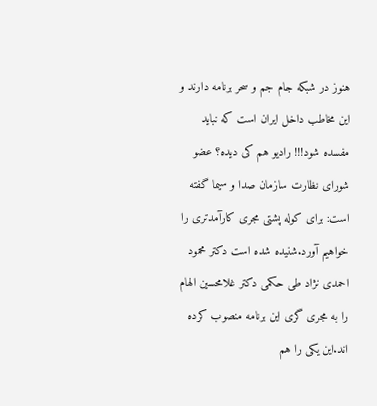هنوز در شبكه جام جم و سحر برنامه دارند و این مخاطب داخل ایران است كه نباید مفسده شود!!! رادیو هم كی دیده؟ عضو شورای نظارت سازمان صدا و سیما گفته است: برای كوله پشتی مجری كارآمدتری را خواهیم آورد.شنیده شده است دكتر محمود احمدی نژاد طی حكمی دكتر غلامحسین الهام را به مجری گری این برنامه منصوب كرده اند.این یكی را هم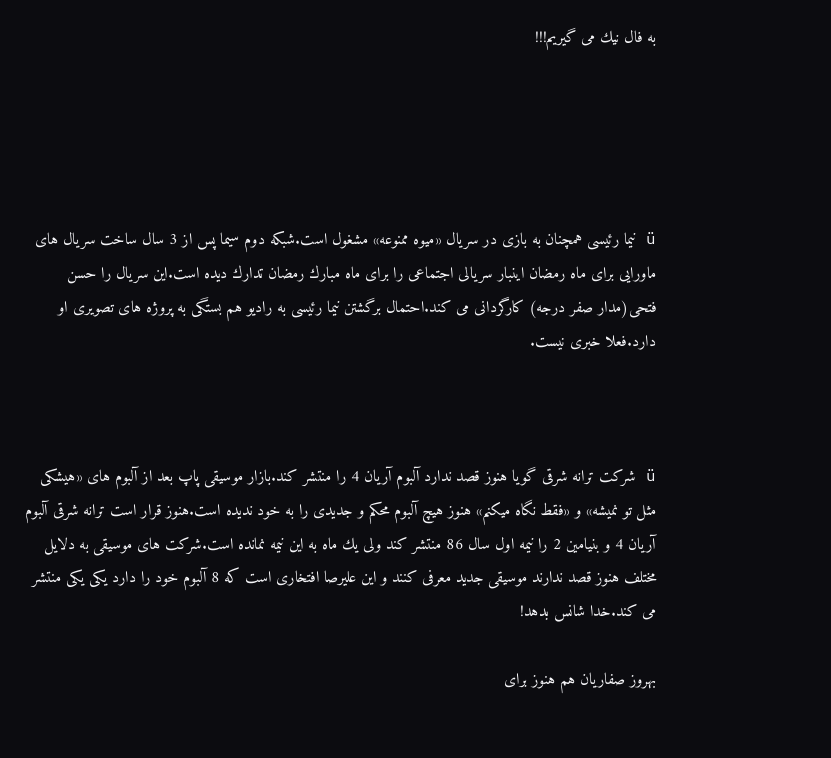به فال نیك می گیریم!!!





ü نیما رئیسی همچنان به بازی در سریال «میوه ممنوعه» مشغول است.شبكه دوم سیما پس از 3 سال ساخت سریال های ماورایی برای ماه رمضان اینبار سریالی اجتماعی را برای ماه مبارك رمضان تدارك دیده است.این سریال را حسن فتحی(مدار صفر درجه) كارگردانی می كند.احتمال برگشتن نیما رئیسی به رادیو هم بستگی به پروژه های تصویری او دارد.فعلا خبری نیست.



ü شركت ترانه شرقی گویا هنوز قصد ندارد آلبوم آریان 4 را منتشر كند.بازار موسیقی پاپ بعد از آلبوم های «هیشكی مثل تو نمیشه» و «فقط نگاه میكنم» هنوز هیچ آلبوم محكم و جدیدی را به خود ندیده است.هنوز قرار است ترانه شرقی آلبوم آریان 4 و بنیامین 2 را نیمه اول سال 86 منتشر كند ولی یك ماه به این نیمه نمانده است.شركت های موسیقی به دلایل مختلف هنوز قصد ندارند موسیقی جدید معرفی كنند و این علیرصا افتخاری است كه 8 آلبوم خود را دارد یكی یكی منتشر می كند.خدا شانس بدهد!

بهروز صفاریان هم هنوز برای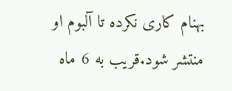بهنام كاری نكرده تا آلبوم او منتشر شود.قریب به 6 ماه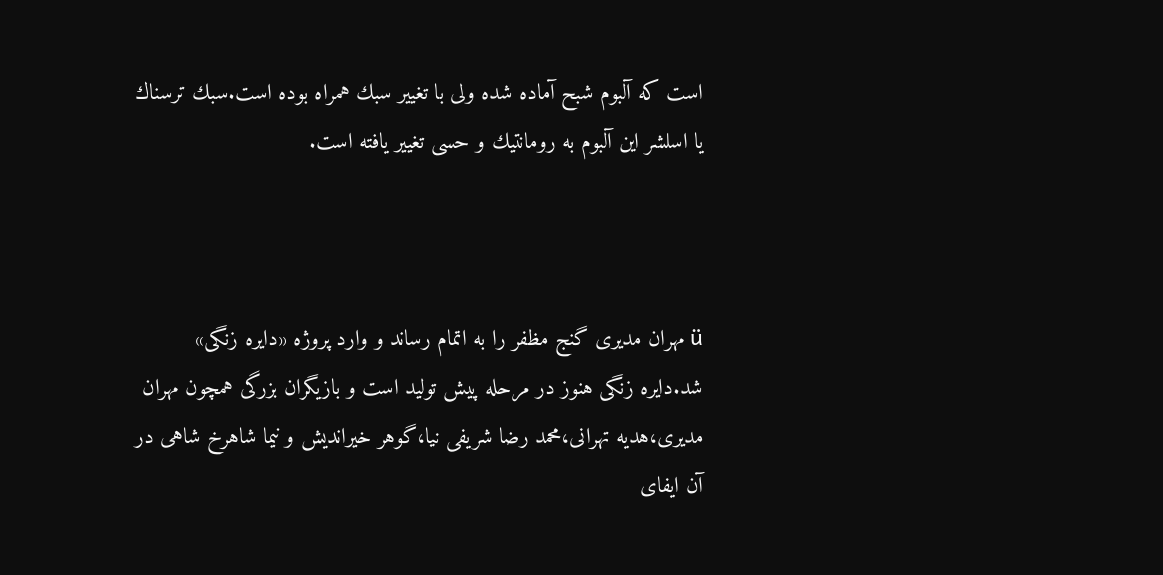است كه آلبوم شبح آماده شده ولی با تغییر سبك همراه بوده است.سبك ترسناك یا اسلشر این آلبوم به رومانتیك و حسی تغییر یافته است.



ü مهران مدیری گنج مظفر را به اتمام رساند و وارد پروژه «دایره زنگی» شد.دایره زنگی هنوز در مرحله پیش تولید است و بازیگران بزرگی همچون مهران مدیری،هدیه تهرانی،محمد رضا شریفی نیا،گوهر خیراندیش و نیما شاهرخ شاهی در آن ایفای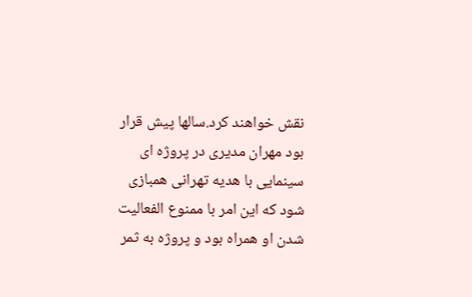نقش خواهند كرد.سالها پیش قرار بود مهران مدیری در پروژه ای سینمایی با هدیه تهرانی همبازی شود كه این امر با ممنوع الفعالیت شدن او همراه بود و پروژه به ثمر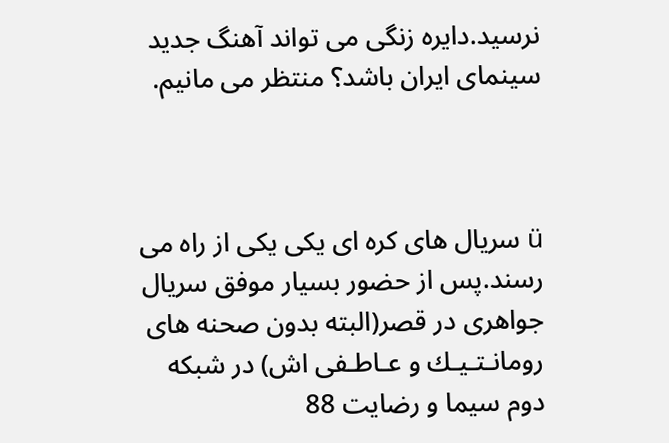نرسید.دایره زنگی می تواند آهنگ جدید سینمای ایران باشد؟ منتظر می مانیم.



ü سریال های كره ای یكی یكی از راه می رسند.پس از حضور بسیار موفق سریال جواهری در قصر(البته بدون صحنه های رومانـتـیـك و عـاطـفی اش) در شبكه دوم سیما و رضایت 88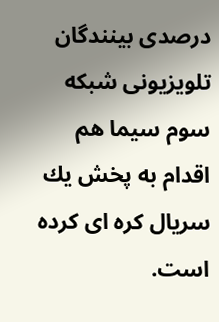درصدی بینندگان تلویزیونی شبكه سوم سیما هم اقدام به پخش یك سریال كره ای كرده است.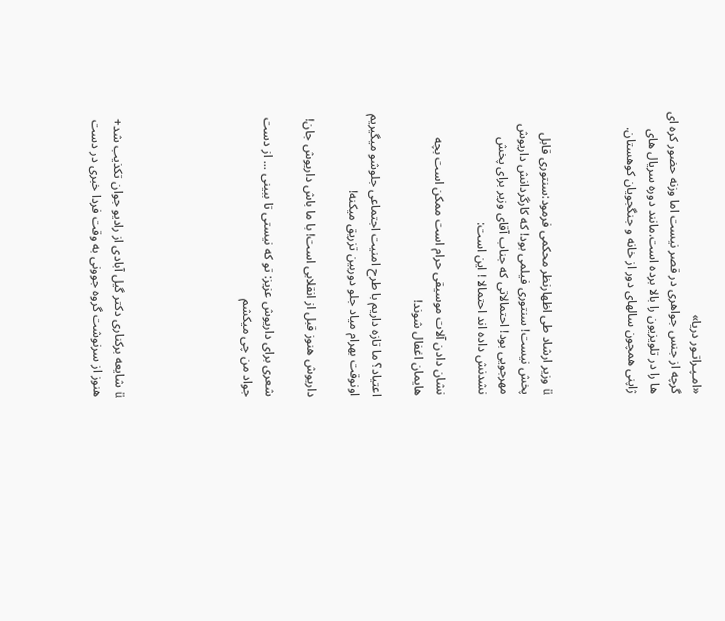«امـپـراتـور دریا»
گرچه از جنس جواهری در قصر نیست اما وزنه حضور كره ای ها را در تلویزیون را بالا برده است.مانند دوره سریال های ژاپنی همچون سالهای دور از خانه و جنگجویان كوهستان.



ü وزیر ارشاد طی اظهارنظر محكمی فرمود:سنتوری قابل پخش نیست! سنتوری فیلمی بود! كه كارگردانش داریوش مهرجویی بود! احتمالاتی كه جناب آقای وزیر برای پخش نشدنش داده اند احتمالا ! این است:

نشان دادن آلات موسیقی حرام است ممكن است بچه هایمان اغفال شوند!

اعتیاد؟ ما تازه داریم با طرح امنیت اجتماعی جلوشو میگیریم اونوقت بهرام میاد جلو دوربین تزریق میكنه!

داریوش هنوز قبل از انقلابی است! با ما باش داریوش جان!

شعری برای داریوش عزیز: تو كه نیستی تا ببینی ... از دست جواد من چی میكشم





ü شایعه بركناری دكتر گیل آبادی از رادیو جوان تكذیب شد+ هنوز از سرنوشت گروه جوونی به وقت فردا خبری در دست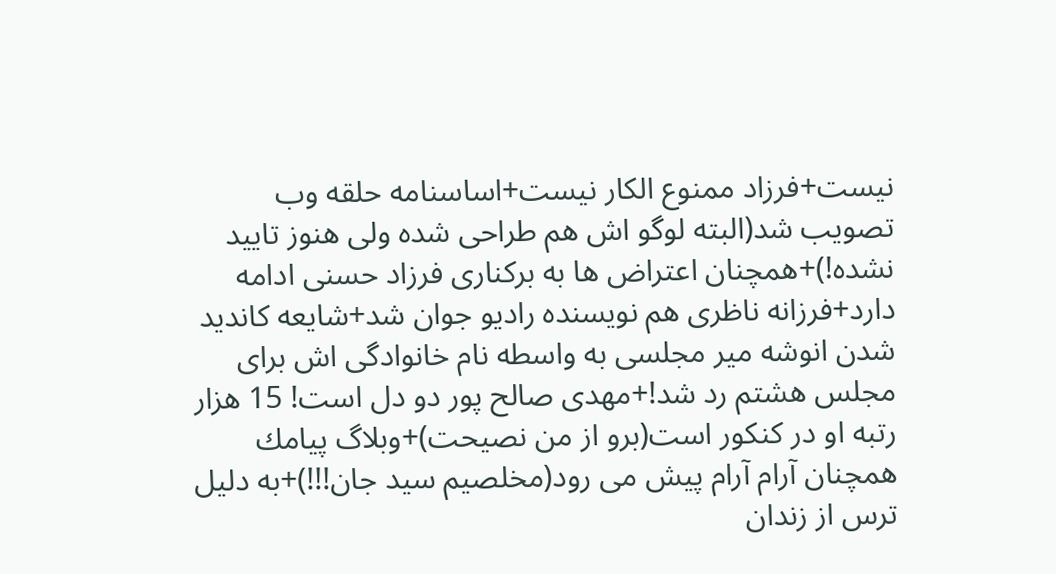نیست+فرزاد ممنوع الكار نیست+اساسنامه حلقه وب تصویب شد(البته لوگو اش هم طراحی شده ولی هنوز تایید نشده!)+همچنان اعتراض ها به بركناری فرزاد حسنی ادامه دارد+فرزانه ناظری هم نویسنده رادیو جوان شد+شایعه كاندید شدن انوشه میر مجلسی به واسطه نام خانوادگی اش برای مجلس هشتم رد شد!+مهدی صالح پور دو دل است! 15 هزار رتبه او در كنكور است(برو از من نصیحت)+وبلاگ پیامك همچنان آرام آرام پیش می رود(مخلصیم سید جان!!!)+به دلیل ترس از زندان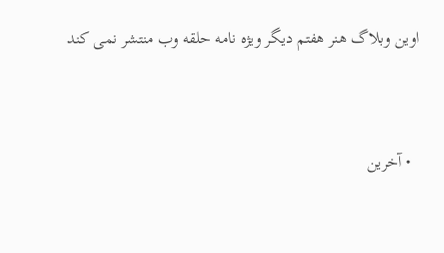اوین وبلاگ هنر هفتم دیگر ویژه نامه حلقه وب منتشر نمی كند


  • آخرین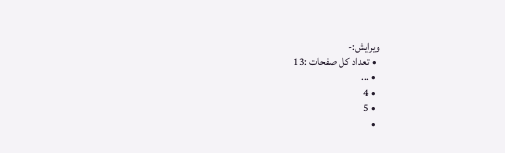ویرایش:-
  • تعداد کل صفحات :13
  • ...
  • 4
  • 5
  •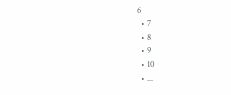6
  • 7
  • 8
  • 9
  • 10
  • ...